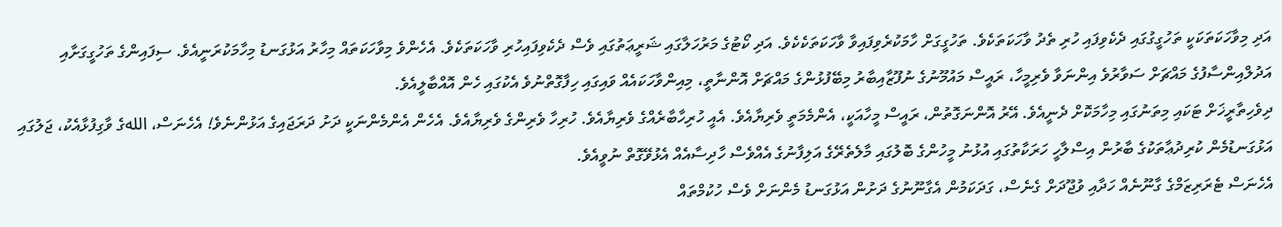އަދި މިވާހަކަތަކަކީ ތަހުގީގުގައި ދެކެވިފައި ހުރި ތެދު ވާހަކަތަކެވެ. ތަހުގީގަށް ހާމަކުރެވިފައިވާ ވާހަކަތަކެކެވެ. އަދި ކޯޓުގެ މަރުހަލާގައި ޝަރީޢަތުގައި ވެސް ދެކެވިފައިހުރި ވާހަކަތަކެވެ. އެހެންވެ މިވާހަކަތައް މިހާރު އަޅުގަނޑު މިހާމަކުރަނީއެވެ. ސިފައިންގެ ތަހުގީގަށާއި އަދުލްއިންސާފުގެ މައްޗަށް ސަވާރުވެ އިންނަވާ ވެރިމީހާ، ރައީސް މައުމޫނުގެ ނުފޫޒާއިބާރު މިބޭފުޅުންގެ މައްޗަށް އޮންނާތީ، މިއިންވާހަކައެއް ވައިގައި ހިފާގޮތްނުވެ އެކުގައި ހެން އޮއްބާލީއެވެ.
ދިވެހިތާރީޚަށް ޓަކައި މިތަނުގައި މިހާމަކޮށް ދެނީއެވެ. އޭރު އޮންނަގޮތުން، ރައީސް މީހާއަކީ، އެންމެމަތީ ވެރިޔާއެވެ. އެއީ ހުރިހާބާރެއްގެ ވެރިޔާއެވެ. ހުރިހާ ވެރިންގެ ވެރިޔާއެވެ. އެހެން އެންމެންނަކީ ދަށު ދަރަޖައިގެ އަޅުންނެވެ! އެހެނަސް، اللهގެ ވާގިފުޅާއެކު، ޖަލުގައި އަޅުގަނޑުމެން ކުރިދުޢާތަކުގެ ބާރުން އިސްލާހީ ހަރަކާތުގައި އުޅުނު މީހުންގެ ބޮލުގައި މާލެތެރޭގެ އަލިފާނުގެ އެއްވެސް ހާދިސާއެއް އެޅުވޭގޮތް ނުވީއެވެ.
އެހެނަސް ޓެރަރިޒަމްގެ ގާނޫނެއް ހަދާއި ވުޖޫދަށް ގެނެސް، ގަދަކަމުން އެގާނޫނުގެ ދަށުން އަޅުގަނޑު މެންނަށް ވެސް ހުކުމްތައް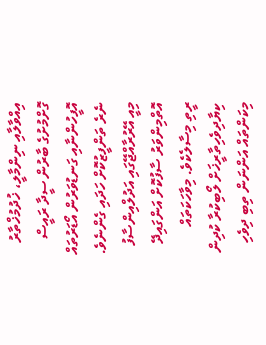އިއްވާލާއި ނިންމާލީ، ޚުދުމުޚްތާރު ގޮށްމުށުގެ ބާރުން ސީދާ ރައީސް އޮފީހުންނާއި ގަނޑުވަރުން އޯޑަރުތައް ނެރެ ތަންފީޒުކޮށް ހަދައި ގެންނެވެ. މިއީ އޭރުރާއްޖޭގައި އަދުލްއިންސާފު އޮތްމިންވަރު ސާފުކޮށް އަންގައިދޭ ރީތި މިސާލެކެވެ. މިވާހަކަތައް ކިޔާދިވެހިތާރީޚަށް ލޯބިކުރާ ކުދިން މިކަންތައް އަންނަން ތިބި ދިވެހި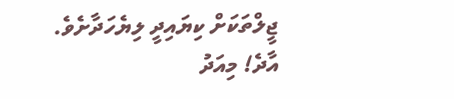ޖީލްތަކަށް ކިޔައިދީ ލިޔެހަދާށެވެ.
އާދެ! މިއަދު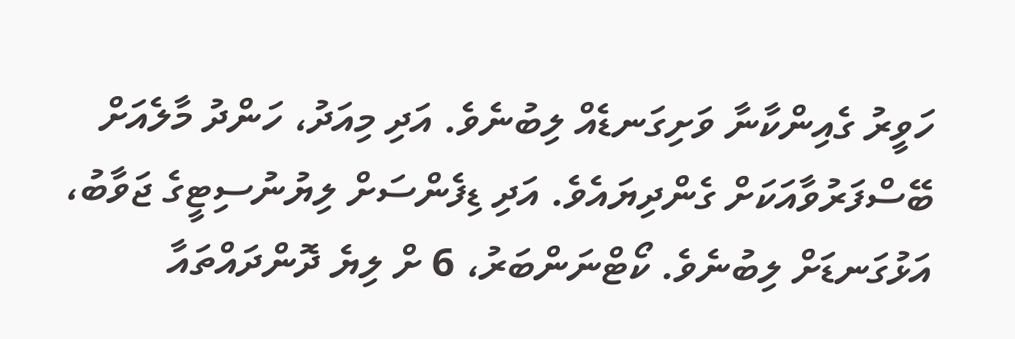ހަވީރު ގެއިންކާނާ ވަށިގަނޑެއް ލިބުނެވެ. އަދި މިއަދު، ހަންދު މާލެއަށް ބޭސްފަރުވާއަކަށް ގެންދިޔައެވެ. އަދި ޑިފެންސަށް ލިޔުނުސިޓީގެ ޖަވާބު، އަޅުގަނޑަށް ލިބުނެވެ. ކޯޓްނަންބަރު، 6 ށް ލިޔެ ދޮންދައްތައާ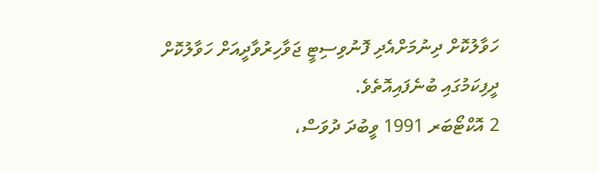ހަވާލުކޮށް ދިނުމަށްއެދި ފޮނުވިސިޓީ ޖަވާހިރުވާދީއަށް ހަވާލުކޮށް ދީފިކަމުގައި ބުނެފައިއޮތެވެ.
2 އޮކްޓޯބަރ 1991 ވީބުދަ ދުވަސް،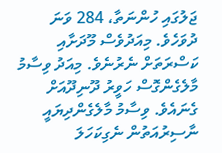ޖަލުގައި ހުންނަތާ، 284 ވަނަ ދުވަހެވެ. މިއަދުވެސް މޫދަށާއި ކަސްރަތަށް ނެރުނެވެ. މިއަދު ވިސާމު މާލެގެންގޮސް ހަވީރު ދޫނިދޫއަށް ގެނައެވެ. ވިސާމު މާލެގެންދިޔައީ ނާސިރުއަތުން ނެގިކަހަލަ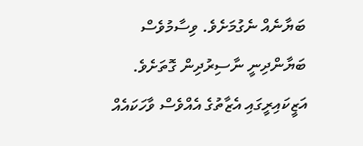ބަޔާނެއް ނެގުމަށެވެ. ވިސާމުވެސް ބަޔާންދިނީ ނާސިރުދިން ގޮތަށެވެ. އަޒީކައިރީގައި އެޒާތުގެ އެއްވެސް ވާހަކައެއް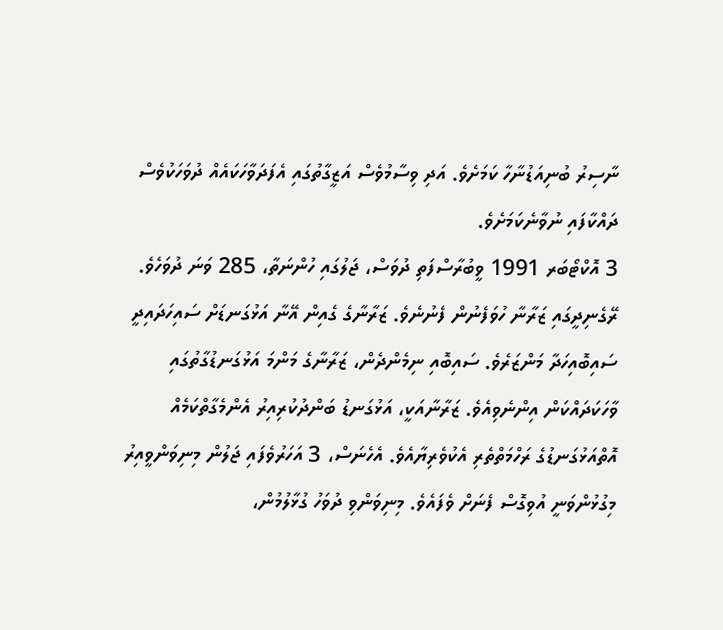ނާސިރު ބުނިއަޑުނާހާ ކަމަށެވެ. އަދި ވިސާމުވެސް އަޒީގާތުގައި އެފަދަވާހަކައެއް ދުވަހަކުވެސް ދައްކާފައި ނުވާނެކަމަށެވެ.
3 އޮކްޓޯބަރ 1991 ވީބުރާސްފަތި ދުވަސް، ޖަލުގައި ހުންނަތާ، 285 ވަނަ ދުވަހެވެ. ރޭގެނިދީގައި ޒަރާނާ ހުވަފެނުން ފެނުނެވެ. ޒަރާނާގެ ގެއިން އޭނާ އަޅުގަނޑަށް ސައިހަދައިދީ ސައިބޮއިހަދާ މަންޒަރެވެ. ސައިބޮއި ނިމެންދެން، ޒަރާނާގެ މަންމަ އަޅުގަނޑުގާތުގައި ވާހަކަދައްކަން އިންނެވިއެވެ. ޒަރާނާއަކީ، އަޅުގަނޑު ބަންދުކުރިއިރު އެންމެގާތްކަމެއް އޮތްއަޅުގަނޑުގެ ރަހްމަތްތެރި އެކުވެރިޔާއެވެ. އެހެނަސް، 3 އަހަރުވެފައި ޖަލުން މިނިވަންވީއިރު މިގުޅުންވަނީ އުވިގޮސް ފެނަށް ވެފައެވެ. މިނިވަންވި ދުވަހު ގުޅާލުމުން،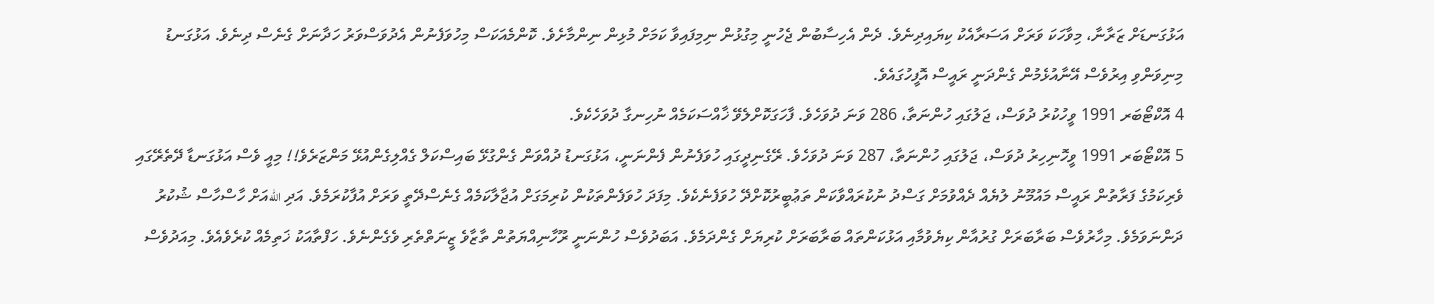އަޅުގަނޑަށް ޒަރާނާ، މިވާހަކަ ވަރަށް އަސަރާއެކު ކިޔައިދިނެވެ. ދެން އެހިސާބުން ޖެހުނީ މިގުޅުން ނިމިފައިވާ ކަމަށް މުޅިން ނިންމާށެވެ. ކޮންމެއަކަސް މިހުވަފެނުން އެދުވަސްވަރު ހަދާނަށް ގެނެސް ދިނެވެ. އަޅުގަނޑު މިނިވަންވި އިރުވެސް އޭނާއުޅެމުން ގެންދަނީ ރައީސް އޮފީހުގައެވެ.
4 އޮކްޓޯބަރ 1991 ވީހުކުރު ދުވަސް، ޖަލުގައި ހުންނަތާ، 286 ވަނަ ދުވަހެވެ. ފާހަގަކޮށްލެވޭ ޚާއްސަކަމެއް ނުހިނގާ ދުވަހެކެވެ.
5 އޮކްޓޯބަރ 1991 ވީހޮނިހިރު ދުވަސް، ޖަލުގައި ހުންނަތާ، 287 ވަނަ ދުވަހެވެ. ރޭގެނިދީގައި ހުވަފެނުން ފެންނަނީ، އަޅުގަނޑު ދުއްވަން ގެންގުޅޭ ބައިސްކަލް ގެއްލިގެންއުޅޭ މަންޒަރެވެ!! މިއީ ވެސް އަޅުގަނޑާ ދޭތެރޭގައި ވެރިކަމުގެ ފަރާތުން ރައީސް މައުމޫނު ލުޔެއް ދެއްވުމަށް ގަސްދު ނުކުރައްވާކަން ތަޢުބީރުކޮށްދޭ ހުވަފެނެކެވެ. މިފަދަ ހުވަފެންތަކުން ކުރިމަގަށް އުޖާލާކަމެއް ގެނެސްދޭތީ ވަރަށް އުފާކުރަމެވެ. އަދި اللهއަށް ހާސްހާސް ޝުކުރު ދަންނަވަމެވެ. މިހާރުވެސް ބަރާބަރަށް ގުރުއާން ކިޔެވުމާއި އަޅުކަންތައް ބަރާބަރަށް ކުރިޔަށް ގެންދަމެވެ. އަބަދުވެސް ހުންނަނީ ރޫހާނިއްޔަތުން ތާޒާވެ ޒީނަތްތެރި ވެގެންނެވެ. ހަފްތާއަކު ޚަތިމެއް ކުރެވެއެވެ. މިއަދުވެސް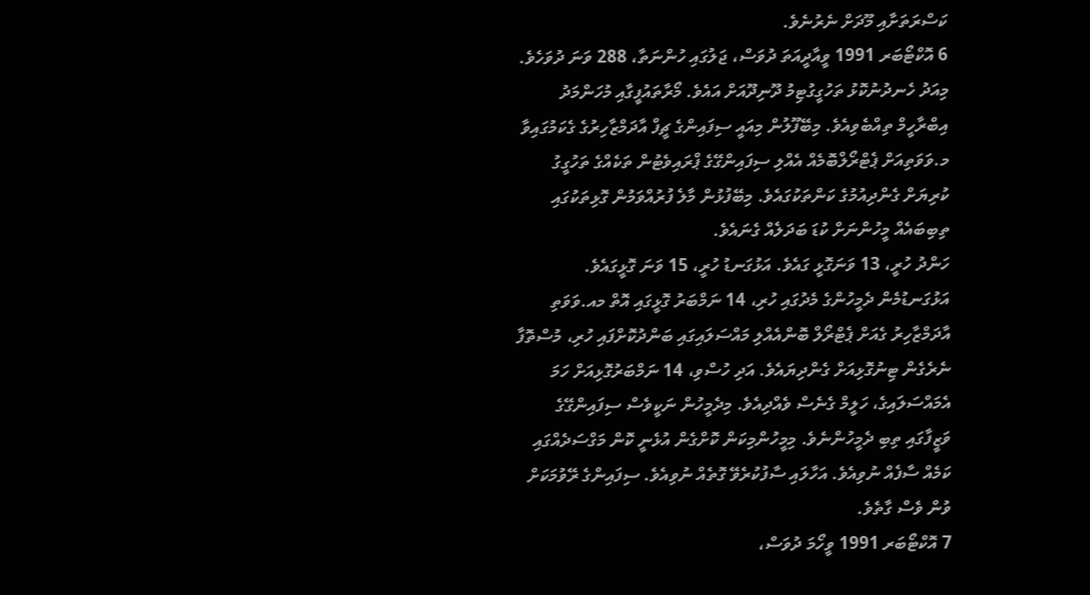ކަސްރަތަށާއި މޫދަށް ނެރުނެވެ.
6 އޮކްޓޯބަރ 1991 ވީއާދީއަތަ ދުވަސް، ޖަލުގައި ހުންނަތާ، 288 ވަނަ ދުވަހެވެ. މިއަދު ހެނދުނުކޮޅު ތަހުގީގުޓިމު ދޫނިދޫއަށް އައެވެ. މޯރާތައުފީގާއި މުހަންމަދު އިބްރާހީމް ތިއްބެވިއެވެ. މިބޭފޫލުން މިއައީ ސިފައިންގެ ޗީފް އާދަމްޒާހިރުގެ ގެކަމުގައިވާ މ.ވަވަތިއަށް ޕެޓްރޯލްބޮމެއް އެއްލި ސިފައިންގޭގެ ޕްރައިވެޓުން ތަކެއްގެ ތަހުގީގު ކުރިޔަށް ގެންދިއުމުގެ ކަންތަކުގައެވެ. މިބޭފުޅުން މާލެ ފުރުއްވަމުން ގޮޅިތަކުގައި ތިބިބައެއް މީހުންނަށް ކުޑަ ބަދަލެއް ގެނައެވެ.
ހަންދު ހުރީ، 13 ވަނަގޮޅީ ގައެވެ. އަޅުގަނޑު ހުރީ، 15 ވަނަ ގޮޅީގައެވެ. އަޅުގަނޑުމެން ދެމީހުންގެ މެދުގައި ހުރި، 14 ނަމްބަރު ގޮޅީގައި އޮތް މއ.ވަވަތި އާދަމްޒާހިރު ގެއަށް ޕެޓްރޯލް ބޮންއެއްލި މައްސަލައިގައި ބަންދުކޮށްފައި ހުރި، މުސްތޮފާ ނެރެގެން ޓިނުގޮޅިއަށް ގެންދިޔައެވެ. އަދި ހުސްވި، 14 ނަމްބަރުގޮޅިއަށް ހަމަ އެމައްސަލައިގެ، ހަލީމް ގެނެސް ވެއްދިއެވެ. މިދެމީހުން ނަކީވެސް ސިފައިންގޭގެ ވަޒީފާގައި ތިބި ދެމީހުންނެވެ. މިމީހުންމިކަން ކޮށްގެން އުޅެނީ ކޮން މަގްސަދެއްގައި ކަމެއް ސާފެއް ނުވިއެވެ. އަހާލައި ސާފުކުރެވޭ ގޮތެއް ނުވިއެވެ. ސިފައިންގެ ރޭވުމަކަށް ވުން ވެސް ގާތެވެ.
7 އޮކްޓޯބަރ 1991 ވީހޯމަ ދުވަސް،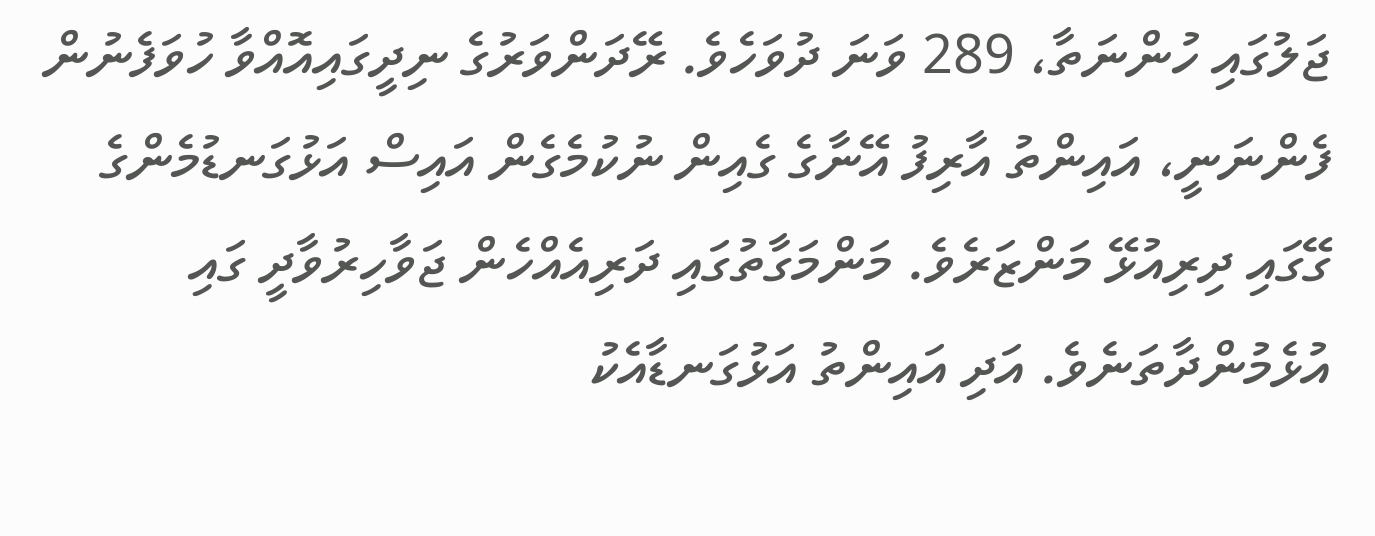ޖަލުގައި ހުންނަތާ، 289 ވަނަ ދުވަހެވެ. ރޭދަންވަރުގެ ނިދީގައިއޮއްވާ ހުވަފެނުން ފެންނަނީ، އައިންތު އާރިފު އޭނާގެ ގެއިން ނުކުމެގެން އައިސް އަޅުގަނޑުމެންގެ ގޭގައި ދިރިއުޅޭ މަންޒަރެވެ. މަންމަގާތުގައި ދަރިއެއްހެން ޖަވާހިރުވާދީ ގައި އުޅެމުންދާތަނެވެ. އަދި އައިންތު އަޅުގަނޑާއެކު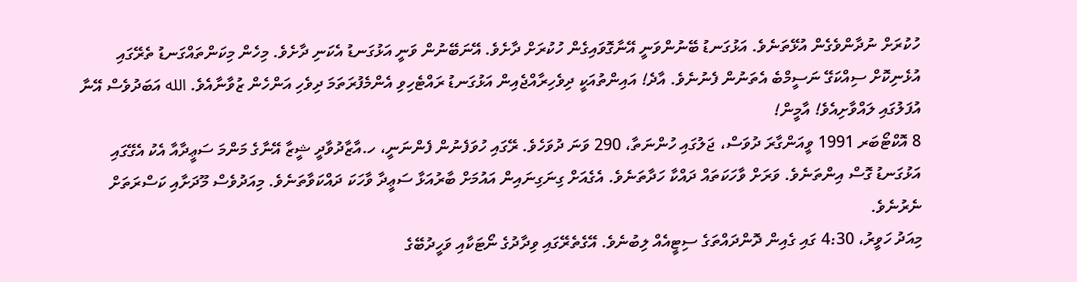ހުކުރަށް ނުދާންވެގެން އުޅޭތަނެވެ. އަޅުގަނޑު ބޭނުންވަނީ އޭނާގޮވައިގެން ހުކުރަށް ދާށެވެ. އޭނަބޭނުން ވަނީ އަޅުގަނޑު އެކަނި ދާށެވެ. މިހެން މިކަންތައްގަނޑު ތެރޭގައި އުޅެނިކޮށް ސިއްކަގޭ ނަސީމްބެ އެތަނުން ފެނުނެވެ. އާދެ! އައިންތުއަކީ ދިވެހިރާއްޖެއިން އަޅުގަނޑު ރައްޓެހިވި އެންމެފުރަތަމަ ދިވެހި އަންހެން ޒުވާނާއެވެ. الله އަބަދުވެސް އޭނާ އުފަލުގައި ލައްވާށިއެވެ! އާމީން!
8 އޮކްޓޯބަރ 1991 ވީއަންގާރަ ދުވަސް، ޖަލުގައި ހުންނަތާ، 290 ވަނަ ދުވަހެވެ. ރޭގައި ހުވަފެނުން ފެންނަނީ، ހ.އާޒާދުވާދީ ޝީޒާ އޭނާގެ މަންމަ ސަޢީދާއާ އެކު އެގޭގައި އަޅުގަނޑު ގޮސް އިންތަނެވެ. ވަރަށް ވާހަކަތައް ދައްކާ ހަދާތަނެވެ. އެގެއަށް ގިނަގިނައިން އައުމަށް ބާރުއަޅާ ސަޢީދާ ވާހަކަ ދައްކަވާތަނެވެ. މިއަދުވެސް މޫދަށާއި ކަސްރަތަށް ނެރުނެވެ.
މިއަދު ހަވީރު، 4:30 ގައި ގެއިން ދޮންދައްތަގެ ސިޓީއެއް ލިބުނެވެ. އޭގެތެރޭގައި ވިދާދުގެ ނޯޓަކާއި ވަހީދުބޭގެ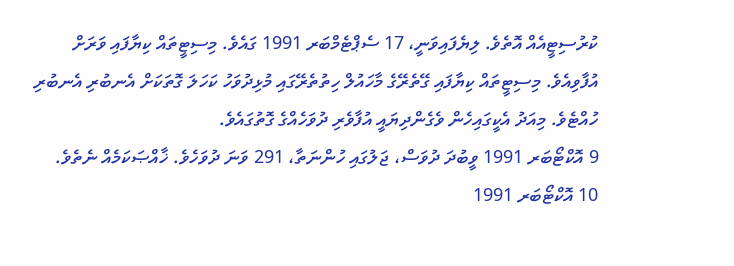ކުރުސިޓީއެއް އޮތެވެ. ލިޔެފައިވަނީ، 17 ސެޕްޓެމްބަރ 1991 ގައެވެ. މިސިޓީތައް ކިޔާފައި ވަރަށް އުފާވިއެވެ. މިސިޓީތައް ކިޔާފައި ގޭތެރޭގެ މާހައުލް ހިތުތެރޭގައި މުޅިދުވަހު ކަހަލަ ގޮތަކަށް އެނބުރި އެނބުރި ހުއްޓެވެ. މިއަދު އެކީގައިހެން ވެގެންދިޔައީ އުފާވެރި ދުވަހެއްގެ ގޮތުގައެވެ.
9 އޮކްޓޯބަރ 1991 ވީބުދަ ދުވަސް، ޖަލުގައި ހުންނަތާ، 291 ވަނަ ދުވަހެވެ. ޚާއްޞަކަމެއް ނެތެވެ.
10 އޮކްޓޯބަރ 1991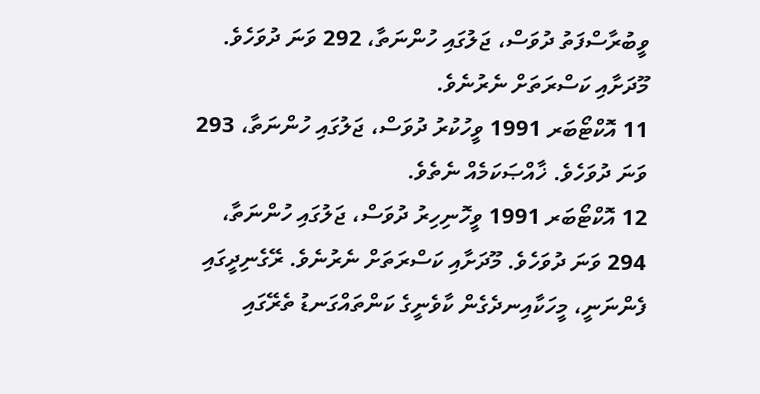ވީބުރާސްފަތު ދުވަސް، ޖަލުގައި ހުންނަތާ، 292 ވަނަ ދުވަހެވެ. މޫދަށާއި ކަސްރަތަށް ނެރުނެވެ.
11 އޮކްޓޯބަރ 1991 ވީހުކުރު ދުވަސް، ޖަލުގައި ހުންނަތާ، 293 ވަނަ ދުވަހެވެ. ޚާއްޞަކަމެއް ނެތެވެ.
12 އޮކްޓޯބަރ 1991 ވީހޮނިހިރު ދުވަސް، ޖަލުގައި ހުންނަތާ، 294 ވަނަ ދުވަހެވެ. މޫދަށާއި ކަސްރަތަށް ނެރުނެވެ. ރޭގެނިދީގައި ފެންނަނީ، މީހަކާއިނދެގެން ކާވެނީގެ ކަންތައްގަނޑު ތެރޭގައި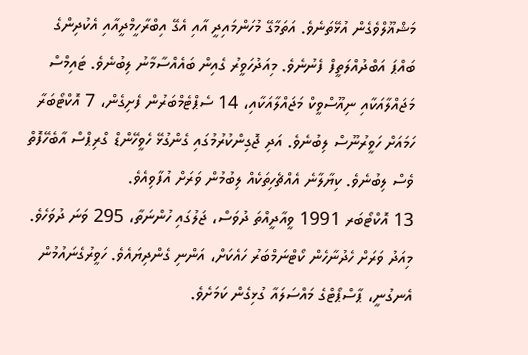މަޝްޣޫލްވެގެން އުޅޭތަނެވެ. އަތަމާގޭ މުހަންމައިދީ އާއި އެގޭ އިބްރާހީމްދީއާއި އެކުދިންގެ ބައްޕަ އަބްދުއްލަތީފް ފެނުނެވެ. މިއަދުހަވީރު ގެއިން ބައެއްސާމާނު ލިބުނެވެ. ޓައިމްސް މަޖައްލާއަކާއި ނިއޫސްވީކް މަޖައްލާއަކާއި، 14 ސެޕްޓެމްބަރުން ފެށިގެން، 7 އޮކްޓޯބަރާ ހަމައަށް ހަވީރުނޫސް ލިބުނެވެ. އަދި ޖޮގިންކުރުމުގައި ގެންގުޅޭ ހެވީހޭންޑް ގްރިޕްސް އާބެހޭފޮތް ވެސް ލިބުނެވެ. ކިޔާލާނެ އެއްޗެހިތަކެއް ލިބުމުން ވަރަށް އުފާވިއެވެ.
13 އޮކްޓޯބަރ 1991 ވީއާދީއްތަ ދުވަސް، ޖަލުގައި ހުންނަތާ، 295 ވަނަ ދުވަހެވެ. މިއަދު ވަރަށް ހެދުނާހެން ކޯޓްނަމްބަރު ހައެކަށް، އަންނި ގެންދިޔައެވެ. ހަވީރުގެނައުމުން އެނގުނީ، ޕާސްޕޯޓްގެ މައްސަލައާ ގުޅިގެން ކަމަށެވެ.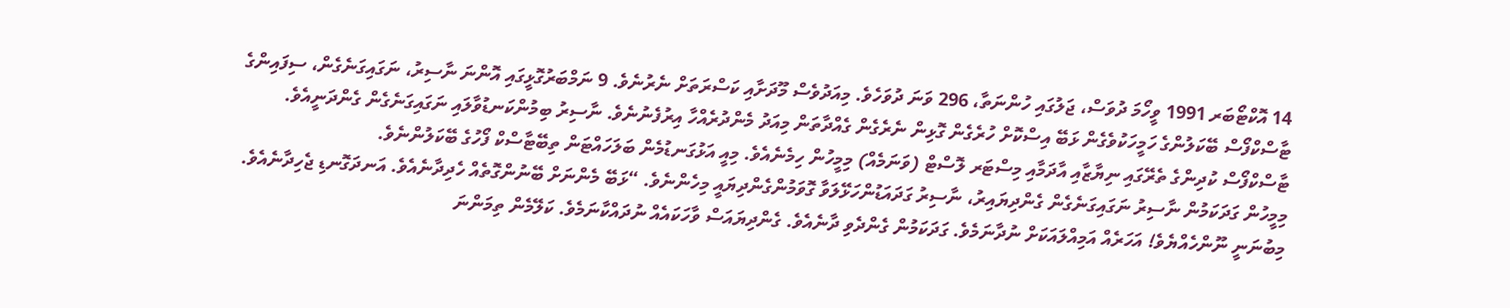14 އޮކްޓޯބަރ 1991 ވީހޯމަ ދުވަސް، ޖަލުގައި ހުންނަތާ، 296 ވަނަ ދުވަހެވެ. މިއަދުވެސް މޫދަށާއި ކަސްރަތަށް ނެރުނެވެ. 9 ނަމްބަރުގޮޅީގައި އޮންނަ ނާސިރު، ނަގައިގަނެގެން، ސިފައިންގެ ޓާސްކްފޯސް ބޭކަލުންގެ ހަމީހަކުވެގެން ޅަބޭ އިސްކޮށް ހުރެގެން ގޮޅިން ނެރެގެން ގެއްދާތަން މިއަދު މެންދުރެއްހާ އިރުފެނުނެވެ. ނާސިރު ބިމުންކަނޑުވާލައި ނަގައިގަނެގެން ގެންދަނީއެވެ. ޓާސްކްފޯސް ކުދިންގެ ތެރޭގައި ނިޔާޒާއި އާދަމާއި މިސްޓަރ ލޮސްޓް (ވަނަމެއް) މިމީހުން ހިމެނެއެވެ. މިއީ އަޅުގަނޑުމެން ބަލަހައްޓަން ތިބޭޓާސްކް ފޯހުގެ ބޭކަލުންނެވެ.
މިމީހުން ގަދަކަމުން ނާސިރު ނަގައިގަނެގެން ގެންދިޔައިރު، ނާސިރު ގަދައަޑުންހަޅޭލަވާ ގޮވަމުންގެންދިޔައީ މިހެންނެވެ. “ޅަބޭ މެންނަށް ބޭނުންގޮތެއް ހެދިދާނެއެވެ. އަނދަގޮނޑި ޖެހިދާނެއެވެ. މިބުނަނީ ނޫންހެއްޔެވެ! އަހަރެއް އަމިއްލައަކަށް ނުދާނަމެވެ. ގަދަކަމުން ގެންދެވި ދާނެއެވެ. ގެންދިޔައަސް ވާހަކައެއް ނުދައްކާނަމެވެ. ކަލޭމެން ތިމަންނަ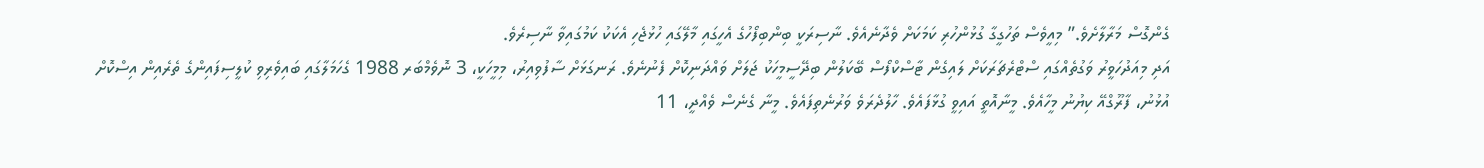ގެންގޮސް މަރާލާށެވެ.” މިއީވެސް ތަހުގީގާ ގުޅުންހުރި ކަމަކަށް ވެދާނެއެވެ. ނާސިރަކީ ބިންބިފޯހުގެ އެހީގައި މާލޭގައި ހުޅުޖެހި އެކަކު ކަމުގައިވާ ނާސިރެވެ.
އަދި މިއަދުހަވީރު ވަގުތެއްގައި ސްޓްރެޗަރަކަށް ލައިގެން ޓާސްކްފޯސް ބޭކަލުން ބިދޭސީމީހަކު ޖަލަށް ވައްދަނިކޮށް ފެނުނެވެ. ރަނގަޅަށް ސާފުވިއިރު، މިމީހަކީ، 3 ނޮވެމްބަރ 1988 ގެހަމަލާގައި ބައިވެރިވި ކުލީސިފައިންގެ ތެރެއިން އިސްކޮށް އުޅުނު، ފާރޫގްއޭ ކިޔުނު މީހާއެވެ. މީނާއޮތީ އައިވީ ގުޅާފައެވެ. ހާލުދެރަވެ ވަރުނެތިފައެވެ. މީނާ ގެނެސް ވެއްދީ، 11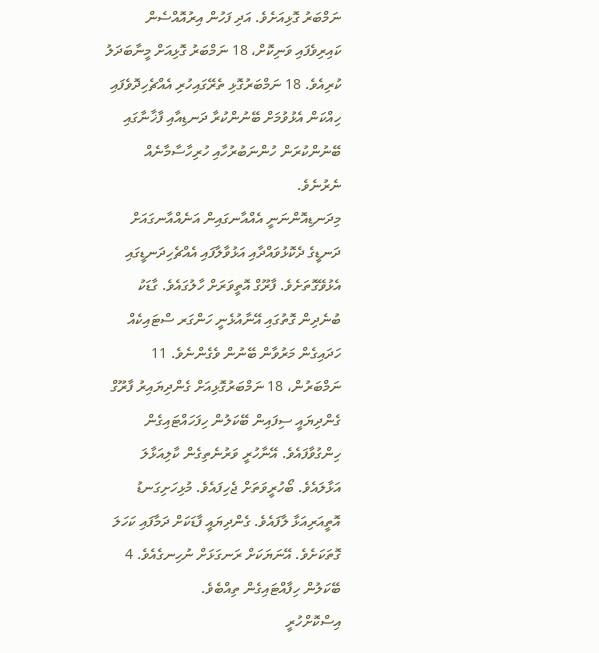ނަމްބަރު ގޮޅިއަށެވެ. އަދި ފަހުން އިރުއޮއްސެން ކައިރިވެފައި ވަނިކޮށް، 18 ނަމްބަރު ގޮޅިއަށް މީނާބަދަލު ކުރިއެވެ. 18 ނަމްބަރުގޮޅި ތެރޭގައިހުރި އެއްޗެހިދޮވެފައި ހިއްކަން އެޅުވުމަށް ބޭނުންކުރާ ދަނޑިއާއި ފާޚާނާގައި ބޭނުންކުރަން ހުންނަބުރުހާއި ހުރިހާސާމާނެއް ނެރުނެވެ.
މިދަނޑިއޮންނަނީ އެއްއާނގައިން އަނެއްއާނގައަށް ދަނޑީގެ ދެކޮޅުވައްދާއި އަޅުވާލާފައި އެއްޗެހިދަނޑީގައި އެޅުވޭގޮތަށެވެ. ފާރޫގް އޮތީވަރަށް ހާލުގައެވެ. ގާޑަކު ބުނެދިން ގޮތުގައި އޭނާއުޅެނީ ހަންގަރ ސްޓައިކެއް ހަދައިގެން މަރުވާން ބޭނުން ވެގެންނެވެ. 11 ނަމްބަރުން، 18 ނަމްބަރުގޮޅިއަށް ގެންދިޔައިރު ފާރޫގް ގެންދިޔައީ ސިފައިން ބޭކަލުން ހިފަހައްޓައިގެން ހިންގުވާފައެވެ. އޭނާހުރީ ވަރުނެތިގެން ކާލިއަޅާލަ އަޅާލައެވެ. ބޯހުރީވަތަށް ޖެހިފައެވެ. މުޅިހަށިގަނޑު އޮތީއަރިއަޅާ ލާފައެވެ. ގެންދިޔައީ ފާޑަކަށް ދަމާފައި ކަހަލަ ގޮތަކަށެވެ. އޭނަޔަކަށް ރަނގަޅަށް ނުހިނގެއެވެ. 4 ބޭކަލުން ހިފާއްޓައިގެން ތިއްބެވެ.
އިސްކޮށްހުރީ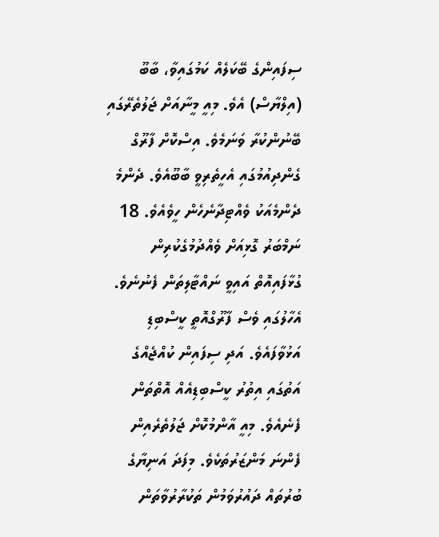ސިފައިންގެ ބޭކަލެއް ކަމުގައިވާ، ބާބޫ (އިލްޔާސް) އެވެ. މިއީ މީނާއަށް ޖަލުތެރޭގައި ބޭނުންކުރާ ވަނަމެވެ. އިސްކޮށް ފާރޫގް ގެންދިއުމުގައި އެހީތެރިވީ ބާބޫއެވެ. ދެންމެ ދެންމެއަކު ވެއްޓިދާނެހެން ހީވެއެވެ. 18 ނަމްބަރު ގޮޅިއަށް ވެއްދުމުގެކުރިން ގުޅާފައިއޮތް އައިވީ ނައްޓާލިތަން ފެނުނެވެ. އެހާލުގައި ވެސް ފާރޫގްއޮތީ ކީސްބިޑި އަޅުވާފައެވެ. އަދި ސިފައިން ކުއްޖެއްގެ އަތުގައި އިތުރު ކީސްބިޑިއެއް އޮތްތަން ފެނެއެވެ. މިއީ އާންމުކޮށް ޖަލުތެރެއިން ފެންނަ މަންޒަރުތަކެވެ. މިފަދަ އަނިޔާގެ ބުރުތައް ދައުރުވަމުން ތަކުރާރުވާތަން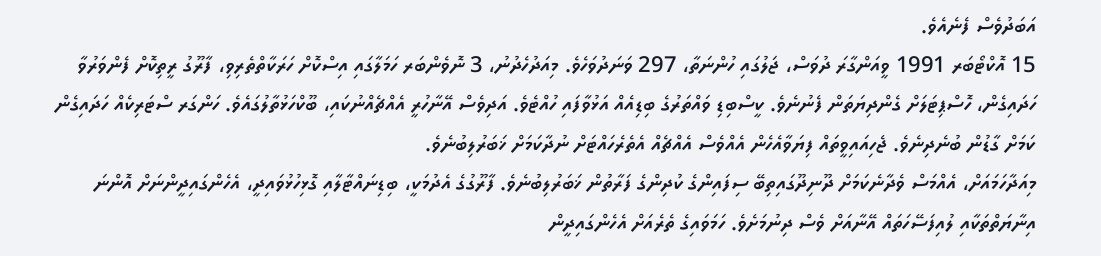އަބަދުވެސް ފެނެއެވެ.
15 އޮކްޓޯބަރ 1991 ވީއަންގާރަ ދުވަސް، ޖަލުގައި ހުންނަތާ، 297 ވަނަދުވަހެވެ. މިއަދުހެދުނު، 3 ނޮވެންބަރ ހަމަލާގައި އިސްކޮށް ހަރަކާތްތެރިވި، ފާރޫގު ރީތިކޮށް ފެންވަރުވާ ހަދައިގެން، ހޮސްޕިޓަލަށް ގެންދިޔަތަން ފެނުނެވެ. ކީސްބިޑި ވައްތަރުގެ ބިޑިއެއް އަޅުވާފައި ހުއްޓެވެ. އަދިވެސް އޭނާހުރީ އެއްޗެއްނުކައި، ބޫކްހަޅުތާލުގައެވެ. ހަންގަރ ސްޓަރިކެއް ހަދައިގެން ކަމަށް ގާޑުން ބުނެދިނެވެ. ޖެހިއައިވީތައް ފިޔަވާއެހެން އެއްވެސް އެއްޗެއް އެތެރެހައްޓަށް ނުދާކަމަށް ޚަބަރުލިބުނެވެ.
މިއަދާހަމައަށް، އެއްމަސް ވެދާނެކަމަށް ދޫނިދޫގައިތިބޭ ސިފައިންގެ ކުދިންގެ ފަރާތުން ޚަބަރުލިބުނެވެ. ފާރޫގުގެ އެދުމަކީ، ބިޑިނައްޓާލާއި ގޮޅިހުޅުވައިދީ، އެހެންގައިދީންނަށް އޮންނަ އިނާޔަތްތަކާއި ލުއިފަސޭހަތައް އޭނާއަށް ވެސް ދިނުމަށެވެ. ހަމަވައިގެ ތެރެއަށް އެހެންގައިދީން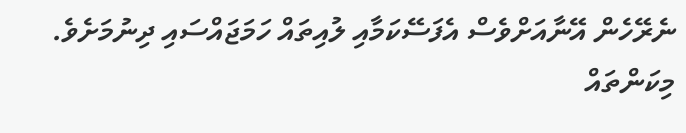ނެރޭހެން އޭނާއަށްވެސް އެފަސޭކަމާއި ލުއިތައް ހަމަޖައްސައި ދިނުމަށެވެ. މިކަންތައް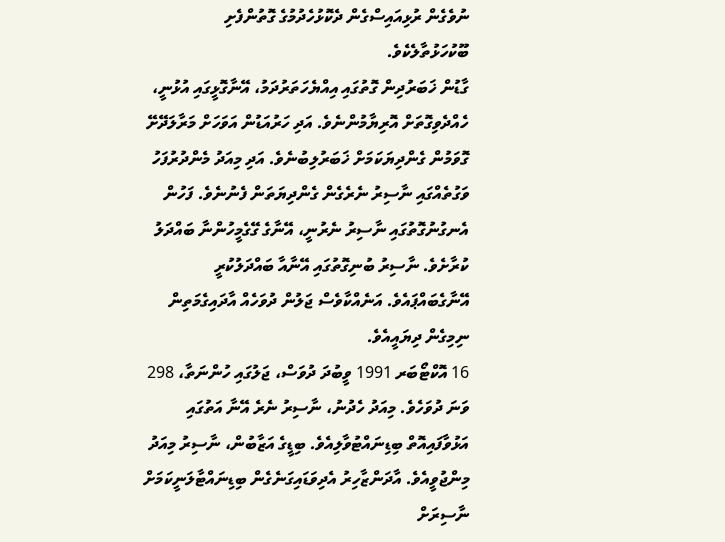ނުވެގެން ރުޅިއައިސްގެން ދެކޮޅުހެދުމުގެ ގޮތުންފެށި ބޫކުހަޅުތާލެކެވެ.
ގާޑުން ޚަބަރުދިން ގޮތުގައި އިއްޔެހަތަރުދަމު، އޭނާގޮޅީގައި އުޅުނީ، ހެއްދެވިގޮތަށް އޮރިޔާމުންނެވެ. އަދި ހަރުއަޑުން އަވަހަށް މަރާލަދޭށޭ ގޮވަމުން ގެންދިޔަކަމަށް ޚަބަރުލިބުނެވެ. އަދި މިއަދު މެންދުރުފަހު ވަގުތެއްގައި ނާސިރު ނެރެގެން ގެންދިޔަތަން ފެނުނެވެ. ފަހުން އެނގުނުގޮތުގައި ނާސިރު ނެރުނީ، އޭނާގެ ގޭގެމީހުންނާ ބައްދަލު ކުރާށެވެ. ނާސިރު ބުނިގޮތުގައި އޭނާއާ ބައްދަލުކުރީ އޭނާގެބައްޕައެވެ. އަނެއްކާވެސް ޖަލުން ދުވަހެއް އާދައިގެމަތިން ނިމިގެން ދިޔައީއެވެ.
16 އޮކްޓޯބަރ 1991 ވީބުދަ ދުވަސް، ޖަލުގައި ހުންނަތާ، 298 ވަނަ ދުވަހެވެ. މިއަދު ހެދުނު، ނާސިރު ނެރެ އޭނާ އަތުގައި އަޅުވާފައިއޮތް ބިޑިނައްޓުވާލިއެވެ. ބިޑީގެ އަޒާބުން، ނާސިރު މިއަދު މިންޖުވީއެވެ. އާދަންޒާހިރު އެދިވަޑައިގަނެގެން ބިޑިނައްޓާލަނީކަމަށް ނާސިރަށް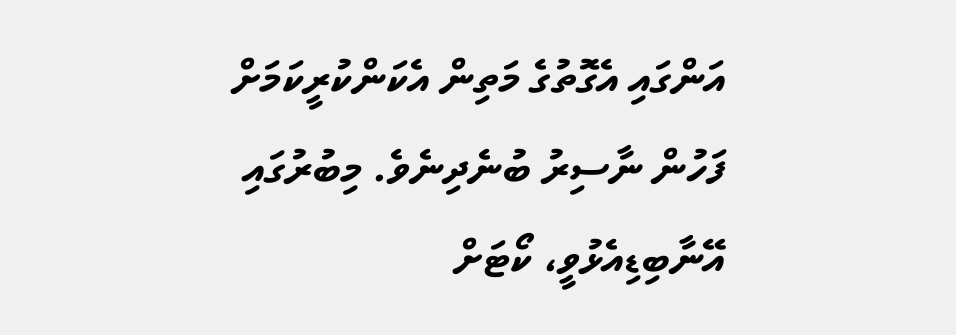އަންގައި އެގޮތުގެ މަތިން އެކަންކުރީކަމަށް ފަހުން ނާސިރު ބުނެދިނެވެ. މިބުރުގައި އޭނާބިޑިއެޅުވީ، ކޯޓަށް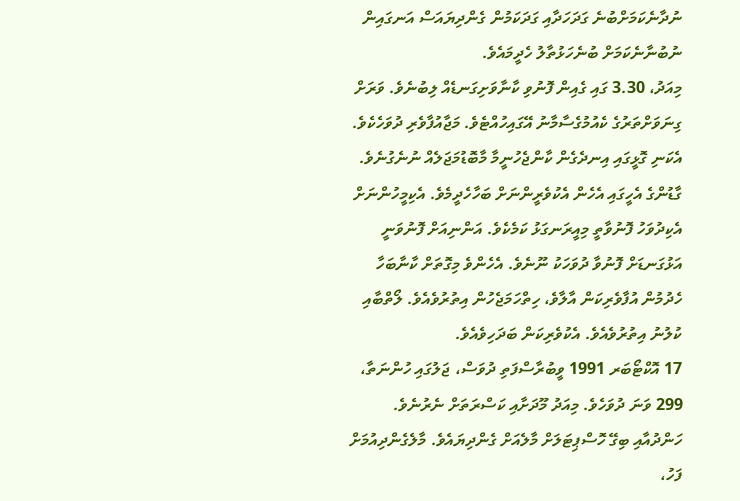ނުދާނެކަމަށްބުނެ ގަދަހަދާއި ގަދަކަމުން ގެންދިޔައަސް އަނގައިން ނުބުނާނެކަމަށް ބުނެހަޅުތާލު ހެދީމައެވެ.
މިއަދު، 3.30 ގައި ގެއިން ފޮނުވި ކާނާވަށިގަނޑެއް ލިބުނެވެ. ވަރަށް ގިނަވަށްތަރުގެ ކެއުމުގެސާމާނު އޭގައިހުއްޓެވެ. މަޖާއުފާވެރި ދުވަހެކެވެ. އެކަނި ގޮޅީގައި އިނދެގެން ކާންޖެހުނީމާ މާބޮޑުމަޖަލެއް ނުނެގުނެވެ. ގާޑުންގެ އެހީގައި އެހެން އެކުވެރީންނަށް ބަހާހެދީމެވެ. އެކިމީހުންނަށް އެކިދުވަހު ފޮނުވާތީ މިއީރަނގަޅު ކަމެކެވެ. އަންނިއަށް ފޮނުވަނީ އަޅުގަނޑަށް ފޮނުވާ ދުވަހަކު ނޫނެވެ. އެހެންވެ މިގޮތަށް ކާނާބަހާ ހެދުމުން އުފާވެރިކަން އާލާވެ، ހިތްހަމަޖެހުން އިތުރުވެއެވެ. ލޯތްބާއި ކުލުނު އިތުރުވެއެވެ. އެކުވެރިކަން ބަދަހިވެއެވެ.
17 އޮކްޓޯބަރ 1991 ވީބުރާސްފަތި ދުވަސް، ޖަލުގައި ހުންނަތާ، 299 ވަނަ ދުވަހެވެ. މިއަދު މޫދަށާއި ކަސްރަތަށް ނެރުނެވެ. ހަންދުއާއި ބިގޭ ހޮސްޕިޓަލަށް މާލެއަށް ގެންދިޔައެވެ. މާލެގެންދިއުމަށް ފަހު،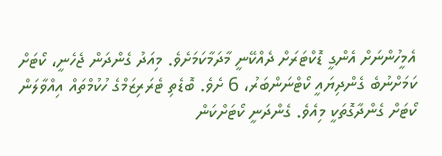އެމީހުންނަށް އެންގީ ޑޮކްޓަރަށް ދެއްކޭނީ މާދަމާކަމަށެވެ. މިއަދު ގެންދަން ޖެހެނީ، ކޯޓަށް ކަމަށްނުބެ ގެންދިޔައީ ކޯޓްނަންބަރު، 6 ށެވެ. ބޮޑެތި ޓެރަރިޒަމްގެ ހުކުމްތައް އިއްވާލަން ކޯޓަށް ގެންދާގޮތަކީ މިއެވެ. ގެންދަނީ ކޯޓަށްކަން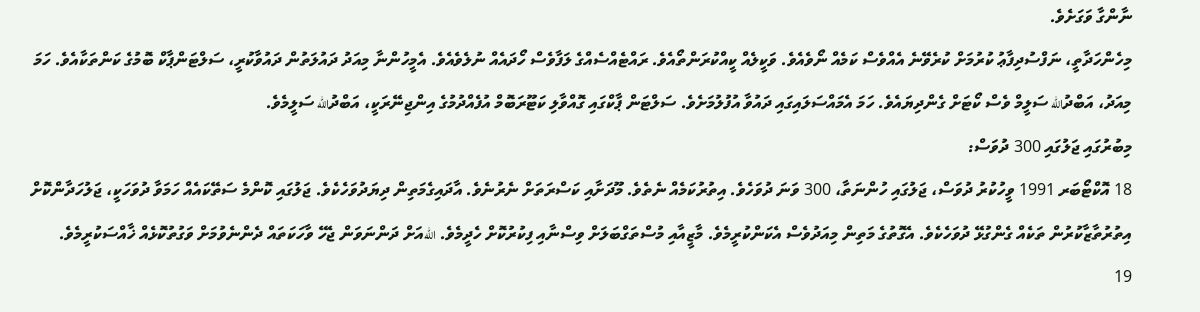ނާންގާ ވަގަށެވެ.
މިހެންހަދާތީ، ނަފްސުދިފާޢު ކުރުމަށް ކުރެވޭނެ އެއްވެސް ކަމެއް ނޯވެއެވެ. ވަކީލެއް ކީއްކުރަންތޯއެވެ. ރައްޓެއްސެއްގެ ލަފާވެސް ހޯދައެއް ނުލެވެއެވެ. އެމީހުންނާ މިއަދު ދައުލަތުން ދައުވާކުރީ، ސަލްޓަންޕާކް ބޮމުގެ ކަންތަކާއެވެ. ހަމަ މިއަދު، އަބްދުالله ސަލީމް ވެސް ކޯޓަށް ގެންދިޔައެވެ. ހަމަ އެމައްސަލައިގައި ދައުވާ އުފުލުމަށެވެ. ސަލްޓަން ޕާކްގައި ގޮއްވާލި ކަޓޫރަބޮމް އުފެއްދުމުގެ އިންޖިނޭރަކީ، އަބްދުالله ސަލީމެވެ.
މިބުރުގައި ޖަލުގައި 300 ދުވަސް:
18 އޮކްޓޯބަރ 1991 ވީހުކުރު ދުވަސް، ޖަލުގައި ހުންނަތާ، 300 ވަނަ ދުވަހެވެ. އިތުރުކަމެއް ނެތެވެ. މޫދަށާއި ކަސްރަތަށް ނެރުނެވެ. އާދައިގެމަތިން ދިޔަދުވަހެކެވެ. ޖަލުގައި ކޮންމެ ސަތޭކައެއް ހަމަވާ ދުވަހަކީ، ޖަލުހަދާންކޮށް އިތުރުތާޒާކުރުން ތަކެއް ގެންގުޅޭ ދުވަހެކެވެ. އެގޮތުގެ މަތިން މިއަދުވެސް އެކަންކުރީމެވެ. މާޒީއާއި މުސްތަގްބަލަށް ވިސްނާއި ފިކުރުކޮށް ހެދީމެވެ. اللهއަށް ދަންނަވަން ޖެހޭ ވާހަކަތައް ދެންނެވުމަށް ވަގުތުކޮޅެއް ޚާއްސަކުރީމެވެ.
19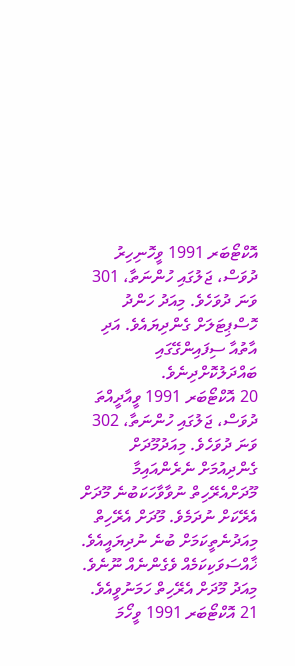އޮކްޓޯބަރ 1991 ވީހޮނިހިރު ދުވަސް، ޖަލުގައި ހުންނަތާ، 301 ވަނަ ދުވަހެވެ. މިއަދު ހަންދު ހޮސްޕިޓަލަށް ގެންދިޔައެވެ. އަދި އާތުއާ ސިފައިންގޭގައި ބައްދަލުކޮށްދިނެވެ.
20 އޮކްޓޯބަރ 1991 ވީއާދީއްތަ ދުވަސް، ޖަލުގައި ހުންނަތާ، 302 ވަނަ ދުވަހެވެ. މިއަދުމޫދަށް ގެންދިއުމަށް ނެރެންއައިމާ މޫދަށްއެރޭހިތް ނުވާވާހަކަބުނެ މޫދަށް އެރޭކަށް ނުދަމެވެ. މޫދަށް އެރޭހިތް މިއަދުނެތީކަމަށް ބުނެ ނުދިޔައީއެވެ. ޚާއްސަވަކިކަމެއް ވެގެންނެއް ނޫނެވެ. މިއަދު މޫދަށް އެރޭހިތް ހަމަނުވީއެވެ.
21 އޮކްޓޯބަރ 1991 ވީހޯމަ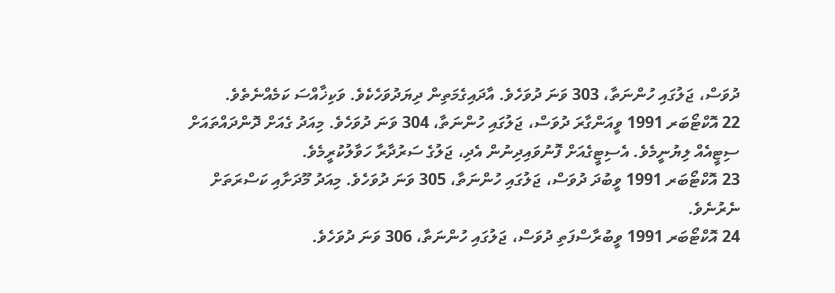ދުވަސް، ޖަލުގައި ހުންނަތާ، 303 ވަނަ ދުވަހެވެ. އާދައިގެމަތިން ދިޔަދުވަހެކެވެ. ވަކިޚާއްސަ ކަމެއްނެތެވެ.
22 އޮކްޓޯބަރ 1991 ވީއަންގާރަ ދުވަސް، ޖަލުގައި ހުންނަތާ، 304 ވަނަ ދުވަހެވެ. މިއަދު ގެއަށް ދޮންދައްތައަށް ސިޓީއެއް ލިޔުނީމެވެ. އެސިޓީގެއަށް ފޮނުވައިދިނުން އެދި، ޖަލުގެ ސަރުދާރާ ހަވާލުކުރީމެވެ.
23 އޮކްޓޯބަރ 1991 ވީބުދަ ދުވަސް، ޖަލުގައި ހުންނަތާ، 305 ވަނަ ދުވަހެވެ. މިއަދު މޫދަށާއި ކަސްރަތަށް ނެރުނެވެ.
24 އޮކްޓޯބަރ 1991 ވީބުރާސްފަތި ދުވަސް، ޖަލުގައި ހުންނަތާ، 306 ވަނަ ދުވަހެވެ.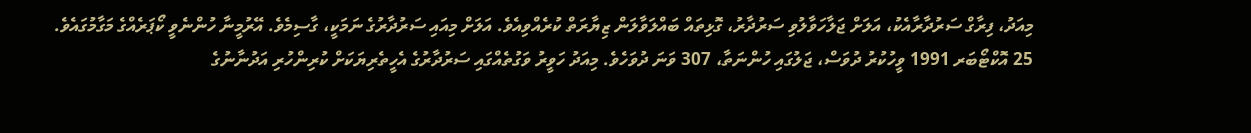މިއަދު، ފިރާގް ސަރުދާރާއެކު، އަލަށް ޖަލާހަވާލުވި ސަރުދާރު، ގޮޅިތައް ބައްލަވާލަން ޒިޔާރަތް ކުރެއްވިއެވެ. އަލަށް މިއައި ސަރުދާރުގެ ނަމަކީ، ގާސިމެވެ. އޭރުމީނާ ހުންނެވީ ކޯޕަރެއްގެ މަގާމުގައެވެ.
25 އޮކްޓޯބަރ 1991 ވީހުކުރު ދުވަސް، ޖަލުގައި ހުންނަތާ، 307 ވަނަ ދުވަހެވެ. މިއަދު ހަވީރު ވަގުތެއްގައި ސަރުދާރުގެ އެހީތެރިޔަކަށް ކުރިންހުރި އަދުނާނުގެ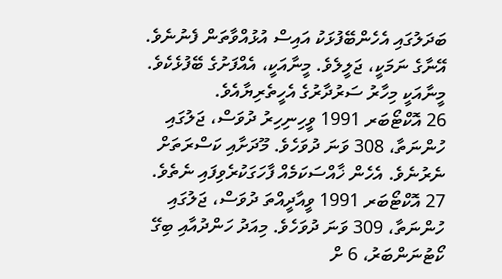ބަދަލުގައި އެހެންބޭފުޅަކު އައިސް އުޅުއްވާތަން ފެނުނެވެ. އޭނާގެ ނަމަކީ، ޖަލީލެވެ. މީނާއަކީ، އެއްފަށުގެ ބޭފުޅެކެވެ. މީނާއަކީ މިހާރު ސަރުދާރުގެ އެހީތެރިޔާއެވެ.
26 އޮކްޓޯބަރ 1991 ވީހިނިހިރު ދުވަސް، ޖަލުގައި ހުންނަތާ، 308 ވަނަ ދުވަހެވެ. މޫދަށާއި ކަސްރަތަށް ނެރުނެވެ. އެހެން ޚާއްސަކަމެއް ފާހަގަކުރެވިފައި ނެތެވެ.
27 އޮކްޓޯބަރ 1991 ވީއާދީއްތަ ދުވަސް، ޖަލުގައި ހުންނަތާ، 309 ވަނަ ދުވަހެވެ. މިއަދު ހަންދުއާއި ބިގޭ ކޯޓުނަންބަރު، 6 ށް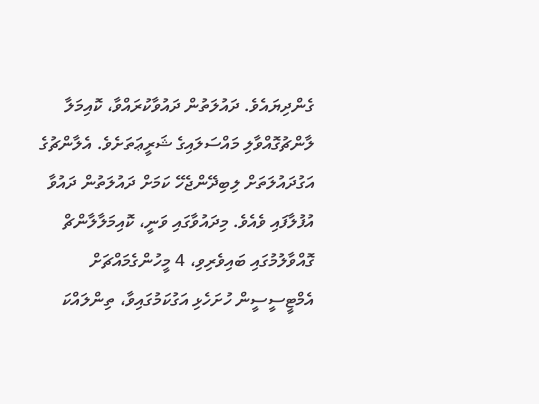ގެންދިޔައެވެ. ދައުލަތުން ދައުވާކުރައްވާ، ކޮއިމަލާ ލާންޗުގޮއްވާލި މައްސަލައިގެ ޝަރީޢަތަށެވެ. އެލާންޗުގެ އަގުދައުލަތަށް ލިބިދޭންޖެހޭ ކަމަށް ދައުލަތުން ދައުވާ އުފުލާފައި ވެއެވެ. މިދައުވާގައި ވަނީ، ކޮއިމަލާލާންޗް ގޮއްވާލުމުގައި ބައިވެރިވި، 4 މީހުންގެމައްޗަށް އެމްޓީސީސީން ހުށަހެޅި އަގުކަމުގައިވާ، ތިންލައްކަ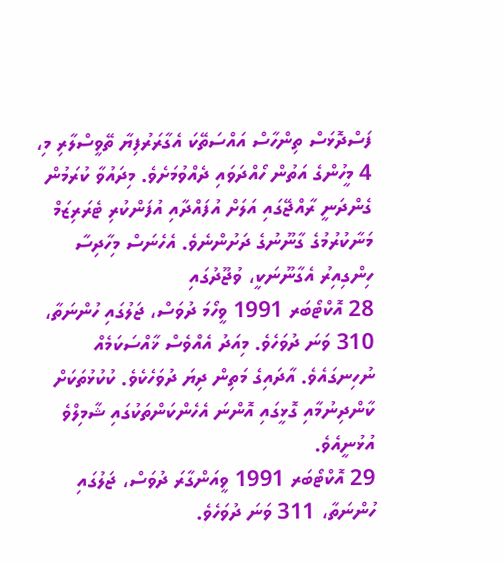ފަސްދޮޅަސް ތިންހާސް އައްސަތޭކަ އެގާރަރުފިޔާ ތޭވީސްލާރި މި، 4 މީހުންގެ އަތުން ހޯއްދަވައި ދެއްވުމަށެވެ. މިދައުވާ ކުރަމުން ގެންދަނީ ރާއްޖޭގައި އަލަށް އުފައްދާއި އުފަންކުރި ޓެރަރިޒަމް މަނާކުރުމުގެ ގާނޫނުގެ ދަށުންނެވެ. އެހެނަސް މިހާދިސާ ހިންގިއިރު އެގާނޫނަކީ، ވުޖޫދުގައި
28 އޮކްޓޯބަރ 1991 ވީހޯމަ ދުވަސް، ޖަލުގައި ހުންނަތާ، 310 ވަނަ ދުވަހެވެ. މިއަދު އެއްވެސް ޚާއްސަކަމެއް ނުހިނގައެވެ. އާދައިގެ މަތިން ދިޔަ ދުވަހެކެވެ. ކުކުޅުތަކަށް ކާންދިނުމާއި ގޮޅީގައި އޮންނަ އެހެންކަންތަކުގައި ޝާމިލްވެ އުޅުނީއެވެ.
29 އޮކްޓޯބަރ 1991 ވީއަންގާރަ ދުވަސް، ޖަލުގައި ހުންނަތާ، 311 ވަނަ ދުވަހެވެ.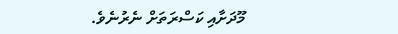މޫދަށާއި ކަސްރަތަށް ނެރުނެވެ.